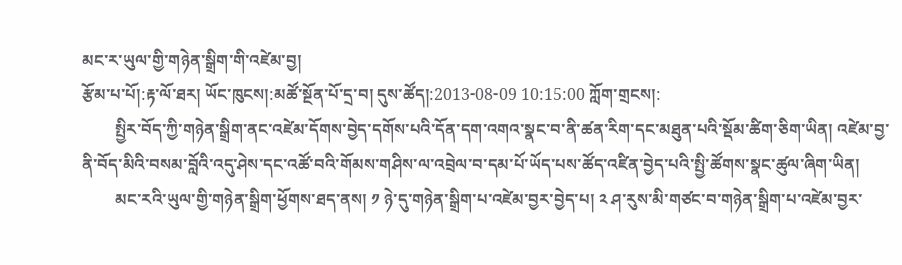མང་ར་ཡུལ་གྱི་གཉེན་སྒྲིག་གི་འཛེམ་བྱ།
རྩོམ་པ་པོ།:རྟ་ལོ་ཐར། ཡོང་ཁུངས།:མཚོ་སྔོན་པོ་དྲ་བ། དུས་ཚོད།:2013-08-09 10:15:00 ཀློག་གྲངས།:
        སྤྱིར་བོད་ཀྱི་གཉེན་སྒྲིག་ནང་འཛེམ་དོགས་བྱེད་དགོས་པའི་དོན་དག་འགའ་སྣང་བ་ནི་ཚན་རིག་དང་མཐུན་པའི་སྡོམ་ཚིག་ཅིག་ཡིན། འཛེམ་བྱ་ནི་བོད་མིའི་བསམ་བློའི་འདུ་ཤེས་དང་འཚོ་བའི་གོམས་གཤིས་ལ་འབྲེལ་བ་དམ་པོ་ཡོད་པས་ཚོད་འཛིན་བྱེད་པའི་སྤྱི་ཚོགས་སྣང་ཚུལ་ཞིག་ཡིན།
        མང་རའི་ཡུལ་གྱི་གཉེན་སྒྲིག་ཕྱོགས་ཐད་ནས། ༡ ཉེ་དུ་གཉེན་སྒྲིག་པ་འཛེམ་བྱར་བྱེད་པ། ༢ ཤ་རུས་མི་གཙང་བ་གཉེན་སྒྲིག་པ་འཛེམ་བྱར་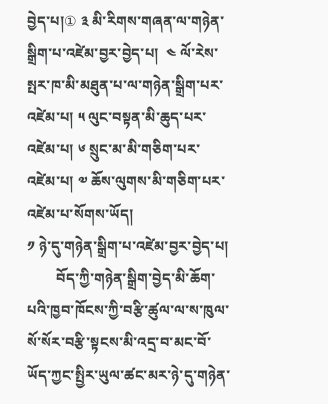བྱེད་པ།① ༣ མི་རིགས་གཞན་ལ་གཉེན་སྒྲིག་པ་འཛེམ་བྱར་བྱེད་པ།  ༤ ལོ་རེས་སྤར་ཁ་མི་མཐུན་པ་ལ་གཉེན་སྒྲིག་པར་འཛེམ་པ། ༥ ལུང་བསྟན་མི་ཆུད་པར་འཛེམ་པ། ༦ སྲུང་མ་མི་གཅིག་པར་འཛེམ་པ། ༧ ཆོས་ལུགས་མི་གཅིག་པར་འཛེམ་པ་སོགས་ཡོད།
༡ ཉེ་དུ་གཉེན་སྒྲིག་པ་འཛེམ་བྱར་བྱེད་པ།
        བོད་ཀྱི་གཉེན་སྒྲིག་བྱེད་མི་ཆོག་པའི་ཁྱབ་ཁོངས་ཀྱི་བརྩི་ཚུལ་ལ་ས་ཁུལ་སོ་སོར་བརྩི་སྟངས་མི་འདྲ་བ་མང་བོ་ཡོད་ཀྱང་སྤྱིར་ཡུལ་ཚང་མར་ཉེ་དུ་གཉེན་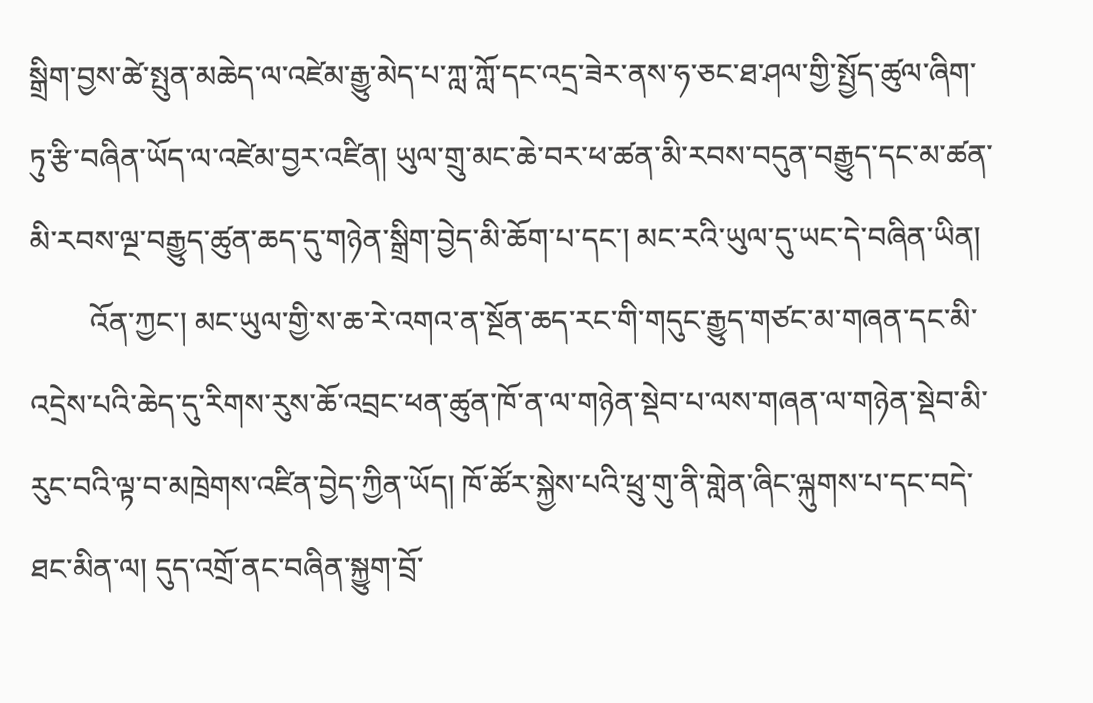སྒྲིག་བྱས་ཚེ་སྤུན་མཆེད་ལ་འཛེམ་རྒྱུ་མེད་པ་ཀླ་ཀློ་དང་འདྲ་ཟེར་ནས་ཧ་ཅང་ཐ་ཤལ་གྱི་སྤྱོད་ཚུལ་ཞིག་ཏུ་རྩི་བཞིན་ཡོད་ལ་འཛེམ་བྱར་འཛིན། ཡུལ་གྲུ་མང་ཆེ་བར་ཕ་ཚན་མི་རབས་བདུན་བརྒྱུད་དང་མ་ཚན་མི་རབས་ལྔ་བརྒྱུད་ཚུན་ཆད་དུ་གཉེན་སྒྲིག་བྱེད་མི་ཆོག་པ་དང་། མང་རའི་ཡུལ་དུ་ཡང་དེ་བཞིན་ཡིན།
        འོན་ཀྱང་། མང་ཡུལ་གྱི་ས་ཆ་རེ་འགའ་ན་སྔོན་ཆད་རང་གི་གདུང་རྒྱུད་གཙང་མ་གཞན་དང་མི་འདྲེས་པའི་ཆེད་དུ་རིགས་རུས་ཆོ་འབྲང་ཕན་ཚུན་ཁོ་ན་ལ་གཉེན་སྡེབ་པ་ལས་གཞན་ལ་གཉེན་སྡེབ་མི་རུང་བའི་ལྟ་བ་མཁྲེགས་འཛིན་བྱེད་ཀྱིན་ཡོད། ཁོ་ཚོར་སྐྱེས་པའི་ཕྲུ་གུ་ནི་གླེན་ཞིང་ལྐུགས་པ་དང་བདེ་ཐང་མིན་ལ། དུད་འགྲོ་ནང་བཞིན་སྐྱུག་བྲོ་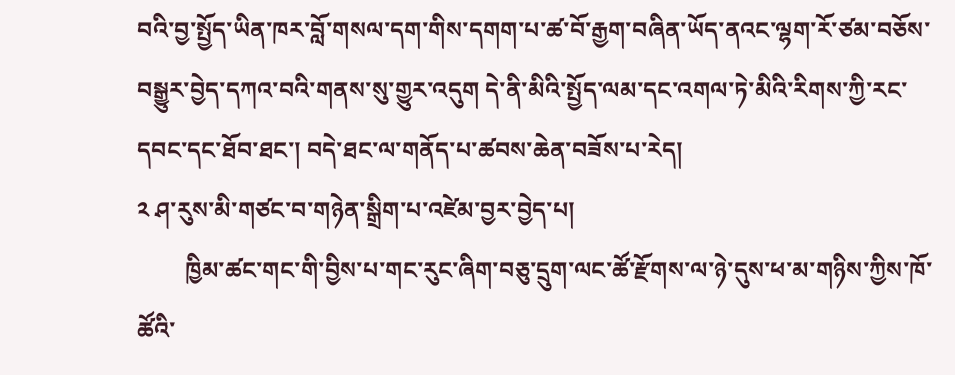བའི་བྱ་སྤྱོད་ཡིན་ཁར་བློ་གསལ་དག་གིས་དགག་པ་ཚ་བོ་རྒྱག་བཞིན་ཡོད་ནའང་ལྷག་རོ་ཙམ་བཅོས་བསྒྱུར་བྱེད་དཀའ་བའི་གནས་སུ་གྱུར་འདུག དེ་ནི་མིའི་སྤྱོད་ལམ་དང་འགལ་ཏེ་མིའི་རིགས་ཀྱི་རང་དབང་དང་ཐོབ་ཐང་། བདེ་ཐང་ལ་གནོད་པ་ཚབས་ཆེན་བཟོས་པ་རེད།
༢ ཤ་རུས་མི་གཙང་བ་གཉེན་སྒྲིག་པ་འཛེམ་བྱར་བྱེད་པ།
        ཁྱིམ་ཚང་གང་གི་བྱིས་པ་གང་རུང་ཞིག་བཅུ་དྲུག་ལང་ཚོ་རྫོགས་ལ་ཉེ་དུས་ཕ་མ་གཉིས་ཀྱིས་ཁོ་ཚོའི་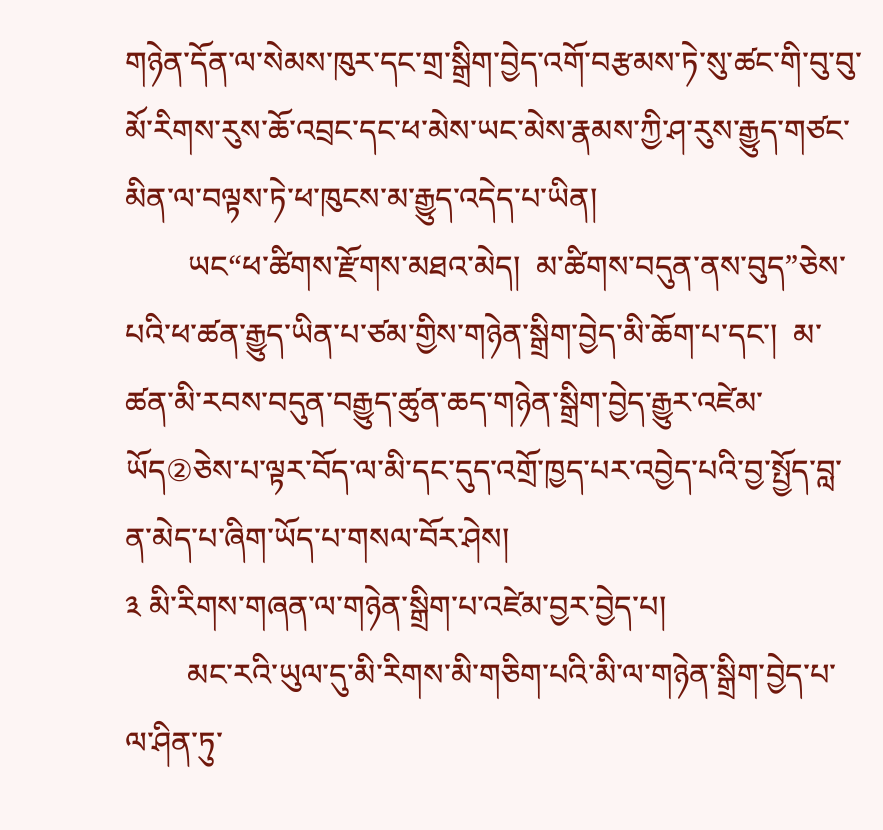གཉེན་དོན་ལ་སེམས་ཁུར་དང་གྲ་སྒྲིག་བྱེད་འགོ་བརྩམས་ཏེ་སུ་ཚང་གི་བུ་བུ་མོ་རིགས་རུས་ཆོ་འབྲང་དང་ཕ་མེས་ཡང་མེས་རྣམས་ཀྱི་ཤ་རུས་རྒྱུད་གཙང་མིན་ལ་བལྟས་ཏེ་ཕ་ཁུངས་མ་རྒྱུད་འདེད་པ་ཡིན།
        ཡང“ཕ་ཚིགས་རྫོགས་མཐའ་མེད།  མ་ཚིགས་བདུན་ནས་བུད”ཅེས་པའི་ཕ་ཚན་རྒྱུད་ཡིན་པ་ཙམ་གྱིས་གཉེན་སྒྲིག་བྱེད་མི་ཆོག་པ་དང་།  མ་ཚན་མི་རབས་བདུན་བརྒྱུད་ཚུན་ཆད་གཉེན་སྒྲིག་བྱེད་རྒྱུར་འཛེམ་ཡོད②ཅེས་པ་ལྟར་བོད་ལ་མི་དང་དུད་འགྲོ་ཁྱད་པར་འབྱེད་པའི་བྱ་སྤྱོད་བླ་ན་མེད་པ་ཞིག་ཡོད་པ་གསལ་བོར་ཤེས།
༣ མི་རིགས་གཞན་ལ་གཉེན་སྒྲིག་པ་འཛེམ་བྱར་བྱེད་པ།
        མང་རའི་ཡུལ་དུ་མི་རིགས་མི་གཅིག་པའི་མི་ལ་གཉེན་སྒྲིག་བྱེད་པ་ལ་ཤིན་ཏུ་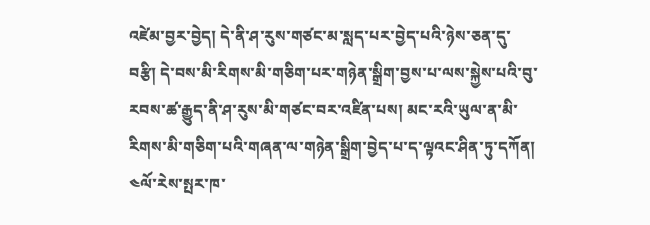འཛེམ་བྱར་བྱེད། དེ་ནི་ཤ་རུས་གཙང་མ་སླད་པར་བྱེད་པའི་ཉེས་ཅན་དུ་བརྩི། དེ་བས་མི་རིགས་མི་གཅིག་པར་གཉེན་སྒྲིག་བྱས་པ་ལས་སྐྱེས་པའི་བུ་རབས་ཚ་རྒྱུད་ནི་ཤ་རུས་མི་གཙང་བར་འཛིན་པས། མང་རའི་ཡུལ་ན་མི་རིགས་མི་གཅིག་པའི་གཞན་ལ་གཉེན་སྒྲིག་བྱེད་པ་ད་ལྟའང་ཤིན་ཏུ་དཀོན།
༤ལོ་རེས་སྤར་ཁ་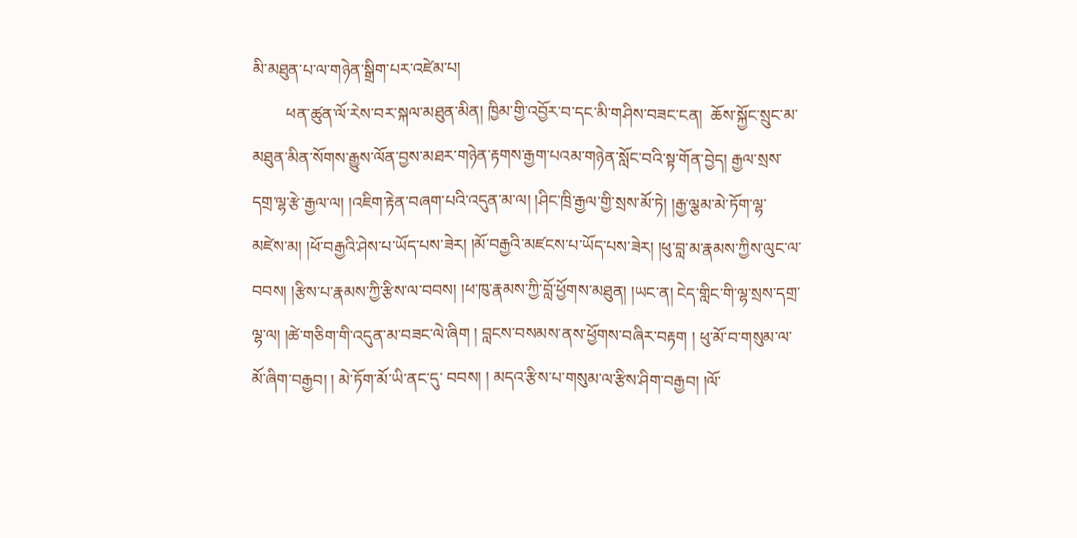མི་མཐུན་པ་ལ་གཉེན་སྒྲིག་པར་འཛེམ་པ།
        ཕན་ཚུན་ལོ་རེས་བར་སྐལ་མཐུན་མིན། ཁྱིམ་གྱི་འབྱོར་བ་དང་མི་གཤིས་བཟང་ངན།  ཆོས་སྐྱོང་སྲུང་མ་མཐུན་མིན་སོགས་རྒྱུས་ལོན་བྱས་མཐར་གཉེན་རྟགས་རྒྱག་པའམ་གཉེན་སློང་བའི་སྟ་གོན་བྱེད། རྒྱལ་སྲས་དགྲ་ལྷ་རྩེ་རྒྱལ་ལ། །འཇིག་རྟེན་བཞག་པའི་འདུན་མ་ལ། །ཤིང་ཁྲི་རྒྱལ་གྱི་སྲས་མོ་ཏེ། །རྒྱ་ལྕམ་མེ་ཏོག་ལྷ་མཛེས་མ། །ཕོ་བརྒྱའི་ཤེས་པ་ཡོད་པས་ཟེར། །མོ་བརྒྱའི་མཛངས་པ་ཡོད་པས་ཟེར། །ཕུ་བླ་མ་རྣམས་ཀྱིས་ལུང་ལ་བབས། །རྩིས་པ་རྣམས་ཀྱི་རྩིས་ལ་བབས། །ཕ་ཁུ་རྣམས་ཀྱི་བློ་ཕྱོགས་མཐུན། །ཡང་ན། ངེད་གླིང་གི་ལྷ་སྲས་དགྲ་ལྷ་ལ། །ཚེ་གཅིག་གི་འདུན་མ་བཟང་ལེ་ཞིག ། བླངས་བསམས་ནས་ཕྱོགས་བཞིར་བརྟག ། ཕུ་མོ་བ་གསུམ་ལ་མོ་ཞིག་བརྒྱབ། ། མེ་ཏོག་མོ་ཡི་ནང་དུ་ བབས། ། མདའ་རྩིས་པ་གསུམ་ལ་རྩིས་ཤིག་བརྒྱབ། །ལོ་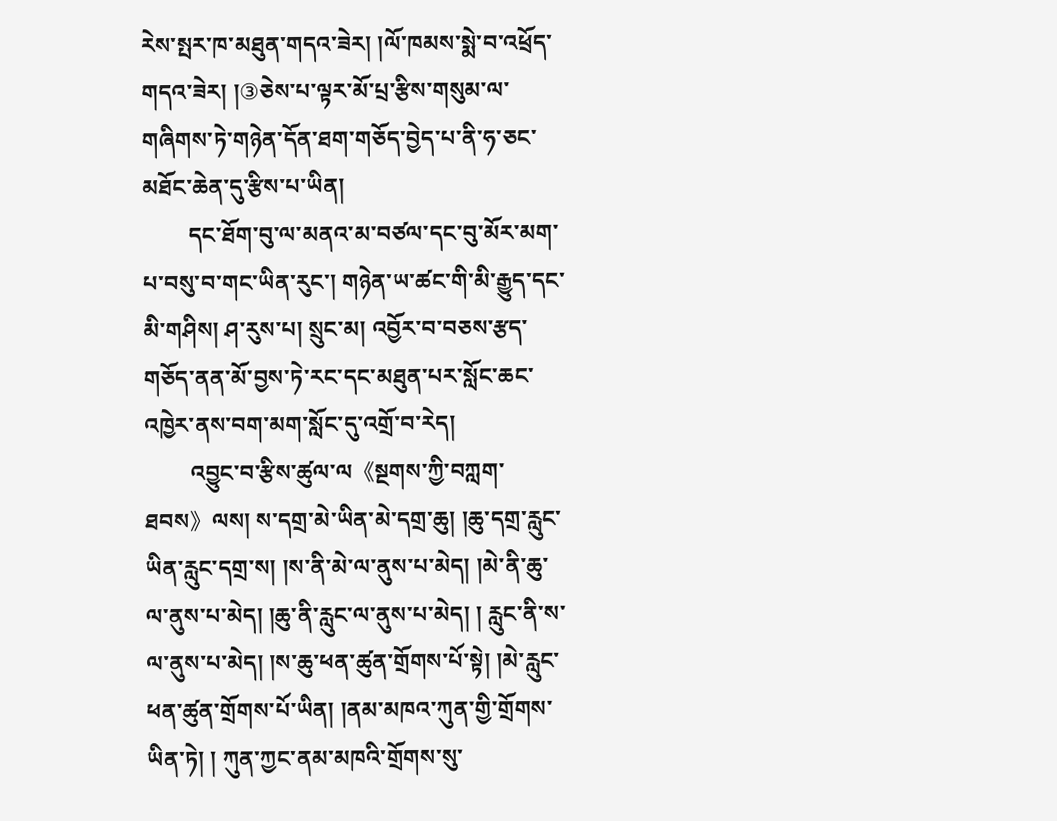རེས་སྤར་ཁ་མཐུན་གདའ་ཟེར། །ལོ་ཁམས་སྨེ་བ་འཕྲོད་གདའ་ཟེར། །③ཅེས་པ་ལྟར་མོ་པྲ་རྩིས་གསུམ་ལ་གཞིགས་ཏེ་གཉེན་དོན་ཐག་གཅོད་བྱེད་པ་ནི་ཧ་ཅང་མཐོང་ཆེན་དུ་རྩིས་པ་ཡིན།
        དང་ཐོག་བུ་ལ་མནའ་མ་བཙལ་དང་བུ་མོར་མག་པ་བསུ་བ་གང་ཡིན་རུང་། གཉེན་ཡ་ཚང་གི་མི་རྒྱུད་དང་མི་གཤིས། ཤ་རུས་པ། སྲུང་མ། འབྱོར་བ་བཅས་རྩད་གཅོད་ནན་མོ་བྱས་ཏེ་རང་དང་མཐུན་པར་སློང་ཆང་འཁྱེར་ནས་བག་མག་སློང་དུ་འགྲོ་བ་རེད།
        འབྱུང་བ་རྩིས་ཚུལ་ལ《སྔགས་ཀྱི་བཀླག་ཐབས》ལས། ས་དགྲ་མེ་ཡིན་མེ་དགྲ་ཆུ། །ཆུ་དགྲ་རླུང་ཡིན་རླུང་དགྲ་ས། །ས་ནི་མེ་ལ་ནུས་པ་མེད། །མེ་ནི་ཆུ་ལ་ནུས་པ་མེད། །ཆུ་ནི་རླུང་ལ་ནུས་པ་མེད། ། རླུང་ནི་ས་ལ་ནུས་པ་མེད། །ས་ཆུ་ཕན་ཚུན་གྲོགས་པོ་སྟེ། །མེ་རླུང་ཕན་ཚུན་གྲོགས་པོ་ཡིན། །ནམ་མཁའ་ཀུན་གྱི་གྲོགས་ཡིན་ཏེ། ། ཀུན་ཀྱང་ནམ་མཁའི་གྲོགས་སུ་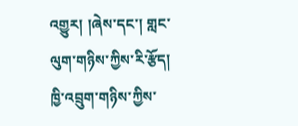འགྱུར། །ཞེས་དང་། གླང་ལུག་གཉིས་ཀྱིས་རི་རྩོད། ཁྱི་འབྲུག་གཉིས་ཀྱིས་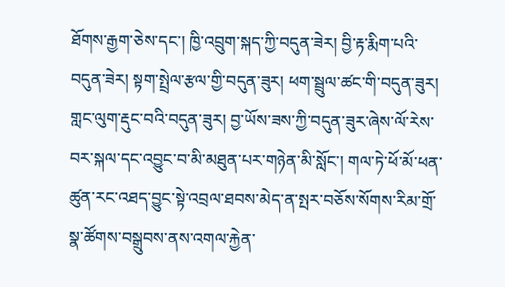ཐོགས་རྒྱག་ཅེས་དང་། ཁྱི་འབྲུག་སྐད་ཀྱི་བདུན་ཟེར། བྱི་རྟ་རྨིག་པའི་བདུན་ཟེར། སྟག་སྤྲེལ་རྩལ་གྱི་བདུན་ཟུར། ཕག་སྦྲུལ་ཚང་གི་བདུན་ཟུར། གླང་ལུག་རྡུང་བའི་བདུན་ཟུར། བྱ་ཡོས་ཟས་ཀྱི་བདུན་ཟུར་ཞེས་ལོ་རེས་བར་སྐལ་དང་འབྱུང་བ་མི་མཐུན་པར་གཉེན་མི་སློང་། གལ་ཏེ་ཕོ་མོ་ཕན་ཚུན་རང་འཐད་བྱུང་སྟེ་འབྲལ་ཐབས་མེད་ན་སྤར་བཅོས་སོགས་རིམ་གྲོ་སྣ་ཚོགས་བསྒྲུབས་ནས་འགལ་རྐྱེན་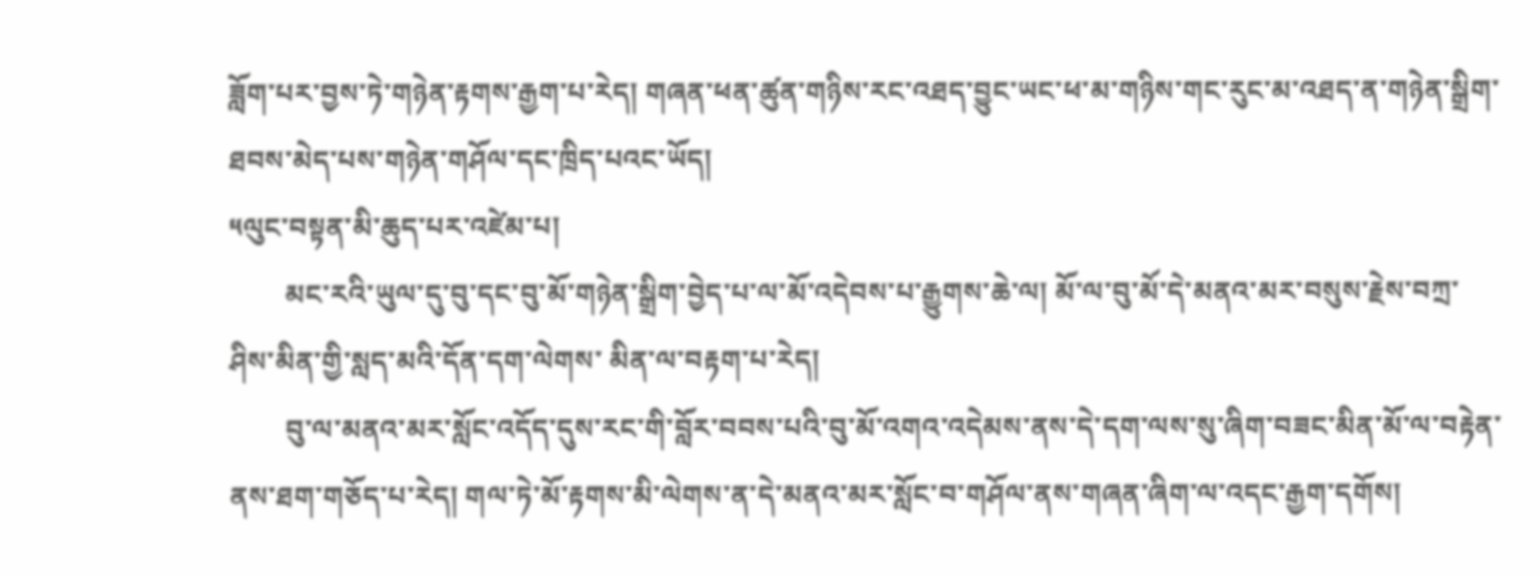ཟློག་པར་བྱས་ཏེ་གཉེན་རྟགས་རྒྱག་པ་རེད། གཞན་ཕན་ཚུན་གཉིས་རང་འཐད་བྱུང་ཡང་ཕ་མ་གཉིས་གང་རུང་མ་འཐད་ན་གཉེན་སྒྲིག་ཐབས་མེད་པས་གཉེན་གཤོལ་དང་ཁྲིད་པའང་ཡོད།
༥ལུང་བསྟན་མི་ཆུད་པར་འཛེམ་པ།
        མང་རའི་ཡུལ་དུ་བུ་དང་བུ་མོ་གཉེན་སྒྲིག་བྱེད་པ་ལ་མོ་འདེབས་པ་རྒྱུགས་ཆེ་ལ། མོ་ལ་བུ་མོ་དེ་མནའ་མར་བསུས་རྗེས་བཀྲ་ཤིས་མིན་གྱི་སླད་མའི་དོན་དག་ལེགས་ མིན་ལ་བརྟག་པ་རེད།
        བུ་ལ་མནའ་མར་སློང་འདོད་དུས་རང་གི་བློར་བབས་པའི་བུ་མོ་འགའ་འདེམས་ནས་དེ་དག་ལས་སུ་ཞིག་བཟང་མིན་མོ་ལ་བརྟེན་ནས་ཐག་གཅོད་པ་རེད། གལ་ཏེ་མོ་རྟགས་མི་ལེགས་ན་དེ་མནའ་མར་སློང་བ་གཤོལ་ནས་གཞན་ཞིག་ལ་འདང་རྒྱག་དགོས།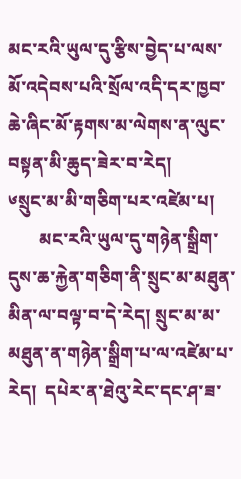མང་རའི་ཡུལ་དུ་རྩིས་བྱེད་པ་ལས་མོ་འདེབས་པའི་སྲོལ་འདི་དར་ཁྱབ་ཆེ་ཞིང་མོ་རྟགས་མ་ལེགས་ན་ལུང་བསྟན་མི་ཆུད་ཟེར་བ་རེད།
༦སྲུང་མ་མི་གཅིག་པར་འཛེམ་པ།
       མང་རའི་ཡུལ་དུ་གཉེན་སྒྲིག་དུས་ཆ་རྐྱེན་གཅིག་ནི་སྲུང་མ་མཐུན་མིན་ལ་བལྟ་བ་དེ་རེད། སྲུང་མ་མ་མཐུན་ན་གཉེན་སྒྲིག་པ་ལ་འཛེམ་པ་རེད།  དཔེར་ན་ཐེའུ་རེང་དང་ཤ་ཟ་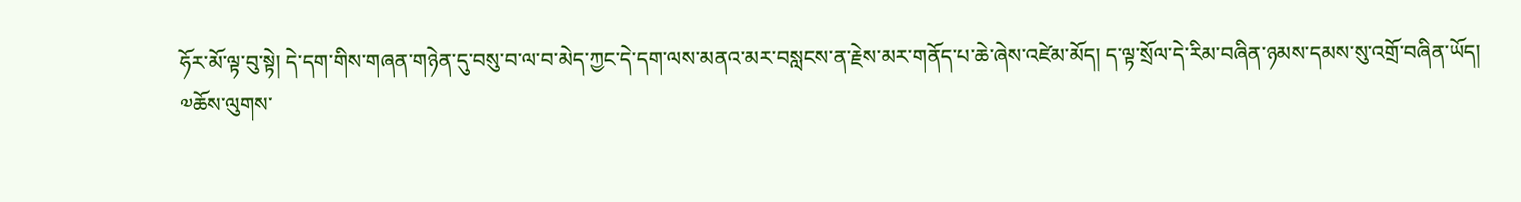ཧོར་མོ་ལྟ་བུ་སྟེ། དེ་དག་གིས་གཞན་གཉེན་དུ་བསུ་བ་ལ་བ་མེད་ཀྱང་དེ་དག་ལས་མནའ་མར་བསླངས་ན་རྗེས་མར་གནོད་པ་ཆེ་ཞེས་འཛེམ་མོད། ད་ལྟ་སྲོལ་དེ་རིམ་བཞིན་ཉམས་དམས་སུ་འགྲོ་བཞིན་ཡོད།
༧ཆོས་ལུགས་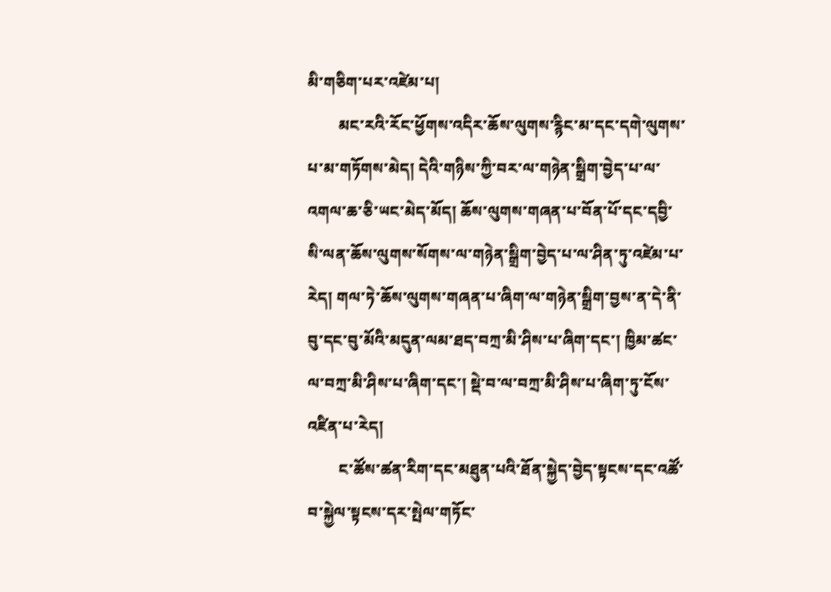མི་གཅིག་པར་འཛེམ་པ།
        མང་རའི་རོང་ཕྱོགས་འདིར་ཆོས་ལུགས་རྙིང་མ་དང་དགེ་ལུགས་པ་མ་གཏོགས་མེད། དེའི་གཉིས་ཀྱི་བར་ལ་གཉེན་སྒྲིག་བྱེད་པ་ལ་འགལ་ཆ་ཅི་ཡང་མེད་མོད། ཆོས་ལུགས་གཞན་པ་བོན་པོ་དང་དབྱི་སི་ལན་ཆོས་ལུགས་སོགས་ལ་གཉེན་སྒྲིག་བྱེད་པ་ལ་ཤིན་ཏུ་འཛེམ་པ་རེད། གལ་ཏེ་ཆོས་ལུགས་གཞན་པ་ཞིག་ལ་གཉེན་སྒྲིག་བྱས་ན་དེ་ནི་བུ་དང་བུ་མོའི་མདུན་ལམ་ཐད་བཀྲ་མི་ཤིས་པ་ཞིག་དང་། ཁྱིམ་ཚང་ལ་བཀྲ་མི་ཤིས་པ་ཞིག་དང་། སྡེ་བ་ལ་བཀྲ་མི་ཤིས་པ་ཞིག་ཏུ་ངོས་འཛིན་པ་རེད།
        ང་ཚོས་ཚན་རིག་དང་མཐུན་པའི་ཐོན་སྐྱེད་བྱེད་སྟངས་དང་འཚོ་བ་སྐྱེལ་སྟངས་དར་སྤེལ་གཏོང་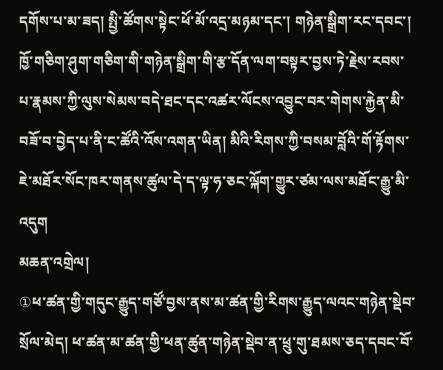དགོས་པ་མ་ཟད། སྤྱི་ཚོགས་སྟེང་ཕོ་མོ་འདྲ་མཉམ་དང་། གཉེན་སྒྲིག་རང་དབང་། ཁྱོ་གཅིག་ཤུག་གཅིག་གི་གཉེན་སྒྲིག་གི་རྩ་དོན་ལག་བསྟར་བྱས་ཏེ་རྗེས་རབས་པ་རྣམས་ཀྱི་ལུས་སེམས་བདེ་ཐང་དང་འཚར་ལོངས་འབྱུང་བར་གེགས་རྐྱེན་མི་བཟོ་བ་བྱེད་པ་ནི་ང་ཚོའི་འོས་འགན་ཡིན། མིའི་རིགས་ཀྱི་བསམ་བློའི་གོ་རྟོགས་ཇེ་མཐོར་སོང་ཁར་གནས་ཚུལ་དེ་ད་ལྟ་ཧ་ཅང་ལྐོག་གྱུར་ཙམ་ལས་མཐོང་རྒྱུ་མི་འདུག
མཆན་འགྲེལ།
①ཕ་ཚན་གྱི་གདུང་རྒྱུད་གཙོ་བྱས་ནས་མ་ཚན་གྱི་རིགས་རྒྱུད་ལའང་གཉེན་སྡེབ་སྲོལ་མེད། ཕ་ཚན་མ་ཚན་གྱི་ཕན་ཚུན་གཉེན་སྡེབ་ན་ཕྲུ་གུ་ཐམས་ཅད་དབང་བོ་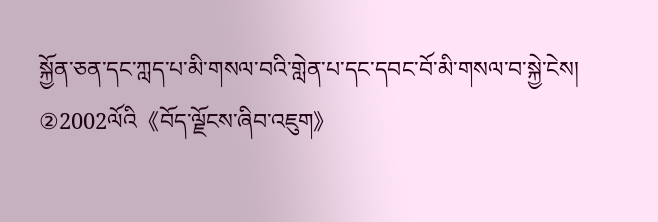སྐྱོན་ཅན་དང་ཀླད་པ་མི་གསལ་བའི་གླེན་པ་དང་དབང་བོ་མི་གསལ་བ་སྐྱེ་ངེས།
②2002ལོའི《བོད་ལྗོངས་ཞིབ་འཇུག》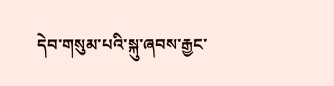དེབ་གསུམ་པའི་སྐུ་ཞབས་རྒྱང་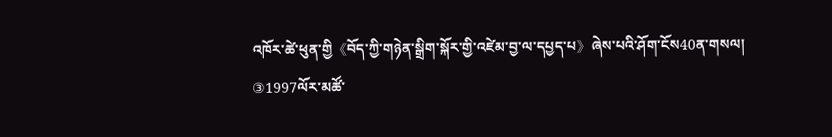འཁོར་ཚེ་ཕུན་གྱི《བོད་ཀྱི་གཉེན་སྒྲིག་སྐོར་གྱི་འཛེམ་བྱ་ལ་དཔྱད་པ》ཞེས་པའི་ཤོག་ངོས40ན་གསལ།
③1997ལོར་མཚོ་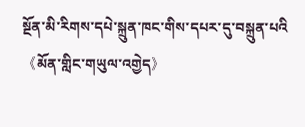སྔོན་མི་རིགས་དཔེ་སྐྲུན་ཁང་གིས་དཔར་དུ་བསྐྲུན་པའི《མོན་གླིང་གཡུལ་འགྱེད》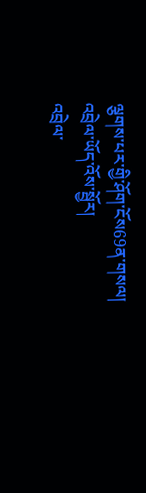ལྕགས་པར་གྱི་ཤོག་ངོས69ན་གསལ།
འབྲེལ་ཡོད་འོས་སྦྱོར།
འབྲེལ་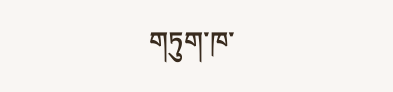གཏུག་ཁ་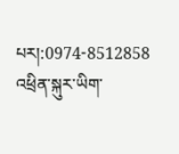པར།:0974-8512858
འཕྲིན་སྐུར་ཡིག་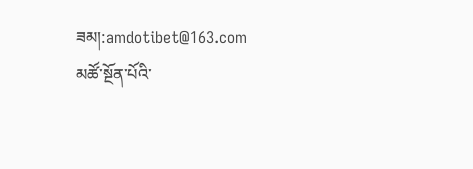ཟམ།:amdotibet@163.com
མཚོ་སྔོན་པོའི་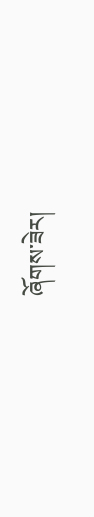ཞོགས་ཟེར།